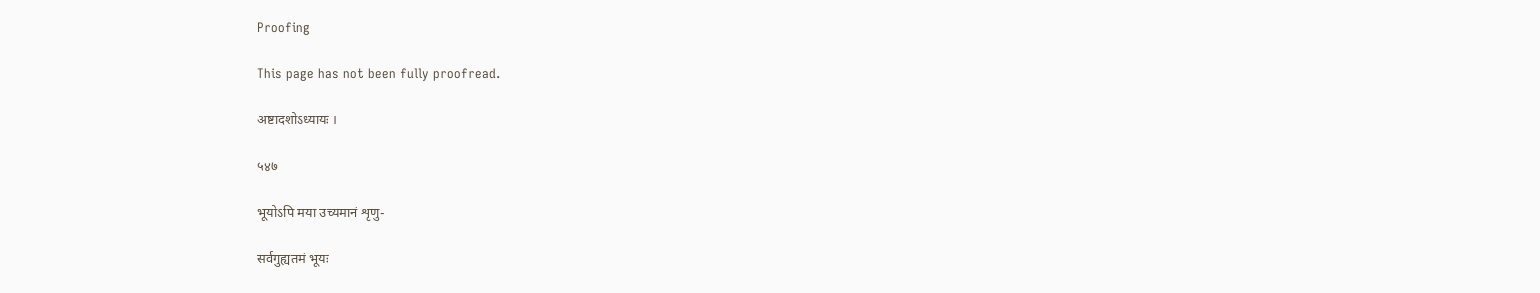Proofing

This page has not been fully proofread.

अष्टादशोऽध्यायः ।

५४७

भूयोऽपि मया उच्यमानं शृणु-

सर्वगुह्यतमं भूयः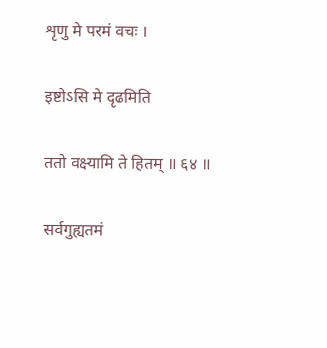शृणु मे परमं वचः ।

इष्टोऽसि मे दृढमिति

ततो वक्ष्यामि ते हितम् ॥ ६४ ॥

सर्वगुह्यतमं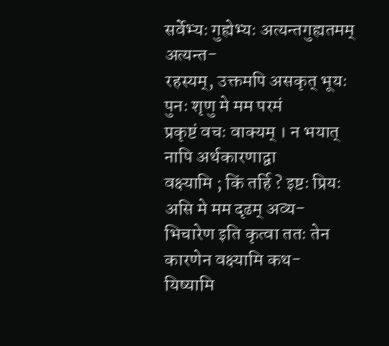सर्वेभ्यः गुह्येभ्यः अत्यन्तगुह्यतमम् अत्यन्त-
रहस्यम्, उक्तमपि असकृत् भूयः पुनः शृणु मे मम परमं
प्रकृष्टं वचः वाक्यम् । न भयात् नापि अर्थकारणाद्वा
वक्ष्यामि ; किं तर्हि ? इष्टः प्रियः असि मे मम दृढम् अव्य-
भिचारेण इति कृत्वा ततः तेन कारणेन वक्ष्यामि कथ-
यिष्यामि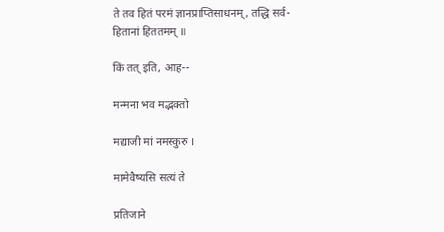ते तव हितं परमं ज्ञानप्राप्तिसाधनम्, तद्धि सर्व-
हितानां हिततमम् ॥

किं तत् इति, आह--

मन्मना भव मद्भक्तो

मद्याजी मां नमस्कुरु ।

मामेवैष्यसि सत्यं ते

प्रतिजाने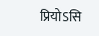प्रियोऽसि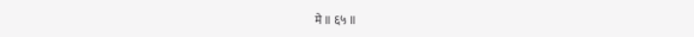मे ॥ ६५ ॥